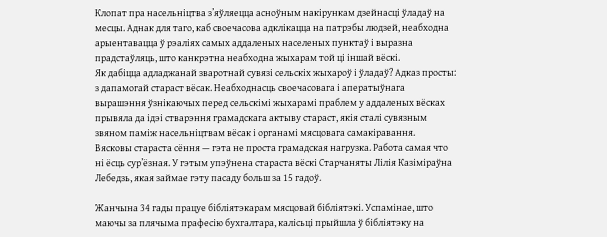Клопат пра насельніцтва з’яўляецца асноўным накірункам дзейнасці ўладаў на месцы. Аднак для таго, каб своечасова адклікацца на патрэбы людзей, неабходна арыентавацца ў рэаліях самых аддаленых населеных пунктаў і выразна прадстаўляць, што канкрэтна неабходна жыхарам той ці іншай вёскі.
Як дабіцца адладжанай зваротнай сувязі сельскіх жыхароў і ўладаў? Адказ просты: з дапамогай стараст вёсак. Неабходнасць своечасовага і аператыўнага вырашэння ўзнікаючых перед сельскімі жыхарамі праблем у аддаленых вёсках прывяла да ідэі стварэння грамадскага актыву стараст, якія сталі сувязным звяном паміж насельніцтвам вёсак і органамі мясцовага самакіравання.
Вясковы стараста сёння — гэта не проста грамадская нагрузка. Работа самая что ні ёсць сур’ёзная. У гэтым упэўнена стараста вёскі Старчаняты Лілія Казіміраўна Лебедзь, якая займае гэту пасаду больш за 15 гадоў.

Жанчына 34 гады працуе бібліятэкарам мясцовай бібліятэкі. Успамінае, што маючы за плячыма прафесію бухгалтара, калісьці прыйшла ў бібліятэку на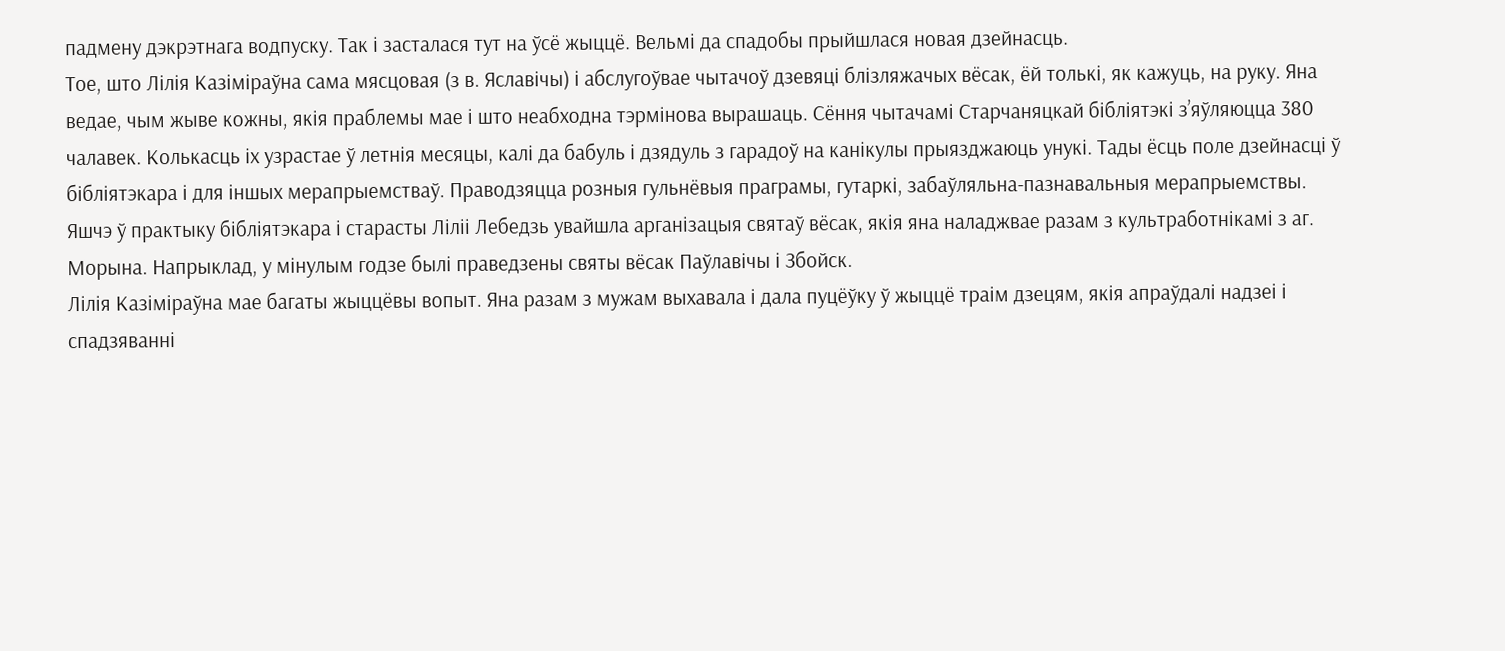падмену дэкрэтнага водпуску. Так і засталася тут на ўсё жыццё. Вельмі да спадобы прыйшлася новая дзейнасць.
Тое, што Лілія Казіміраўна сама мясцовая (з в. Яславічы) і абслугоўвае чытачоў дзевяці блізляжачых вёсак, ёй толькі, як кажуць, на руку. Яна ведае, чым жыве кожны, якія праблемы мае і што неабходна тэрмінова вырашаць. Сёння чытачамі Старчаняцкай бібліятэкі з’яўляюцца 380 чалавек. Колькасць іх узрастае ў летнія месяцы, калі да бабуль і дзядуль з гарадоў на канікулы прыязджаюць унукі. Тады ёсць поле дзейнасці ў бібліятэкара і для іншых мерапрыемстваў. Праводзяцца розныя гульнёвыя праграмы, гутаркі, забаўляльна-пазнавальныя мерапрыемствы.
Яшчэ ў практыку бібліятэкара і старасты Ліліі Лебедзь увайшла арганізацыя святаў вёсак, якія яна наладжвае разам з культработнікамі з аг. Морына. Напрыклад, у мінулым годзе былі праведзены святы вёсак Паўлавічы і Збойск.
Лілія Казіміраўна мае багаты жыццёвы вопыт. Яна разам з мужам выхавала і дала пуцёўку ў жыццё траім дзецям, якія апраўдалі надзеі і спадзяванні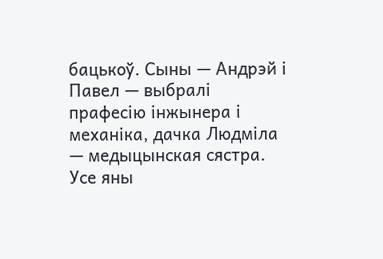бацькоў. Сыны — Андрэй і Павел — выбралі прафесію інжынера і механіка, дачка Людміла — медыцынская сястра. Усе яны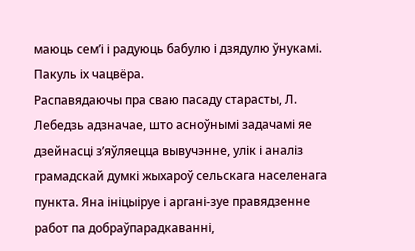маюць сем’і і радуюць бабулю і дзядулю ўнукамі. Пакуль іх чацвёра.
Распавядаючы пра сваю пасаду старасты, Л. Лебедзь адзначае, што асноўнымі задачамі яе дзейнасці з’яўляецца вывучэнне, улік і аналіз грамадскай думкі жыхароў сельскага населенага пункта. Яна ініцыіруе і аргані-зуе правядзенне работ па добраўпарадкаванні,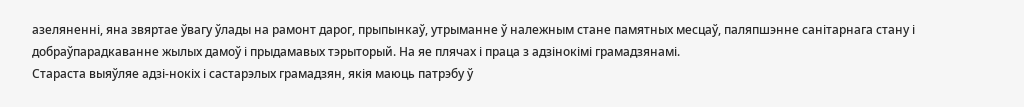азеляненні, яна звяртае ўвагу ўлады на рамонт дарог, прыпынкаў, утрыманне ў належным стане памятных месцаў, паляпшэнне санітарнага стану і добраўпарадкаванне жылых дамоў і прыдамавых тэрыторый. На яе плячах і праца з адзінокімі грамадзянамі.
Стараста выяўляе адзі-нокіх і састарэлых грамадзян, якія маюць патрэбу ў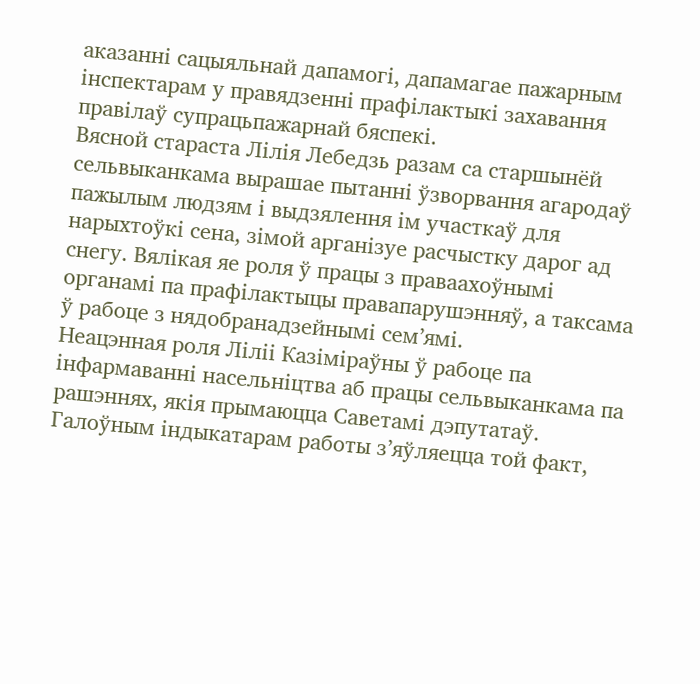аказанні сацыяльнай дапамогі, дапамагае пажарным інспектарам у правядзенні прафілактыкі захавання правілаў супрацьпажарнай бяспекі.
Вясной стараста Лілія Лебедзь разам са старшынёй сельвыканкама вырашае пытанні ўзворвання агародаў пажылым людзям і выдзялення ім участкаў для нарыхтоўкі сена, зімой арганізуе расчыстку дарог ад снегу. Вялікая яе роля ў працы з праваахоўнымі органамі па прафілактыцы правапарушэнняў, а таксама ў рабоце з нядобранадзейнымі сем’ямі.
Неацэнная роля Ліліi Казіміраўны ў рабоце па інфармаванні насельніцтва аб працы сельвыканкама па рашэннях, якія прымаюцца Саветамі дэпутатаў. Галоўным індыкатарам работы з’яўляецца той факт,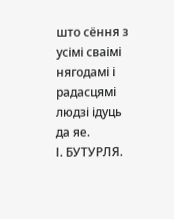што сёння з усімі сваімі нягодамі і радасцямі людзі ідуць да яе.
І. БУТУРЛЯ.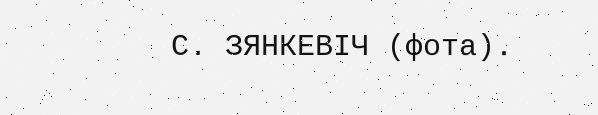С. ЗЯНКЕВІЧ (фота).